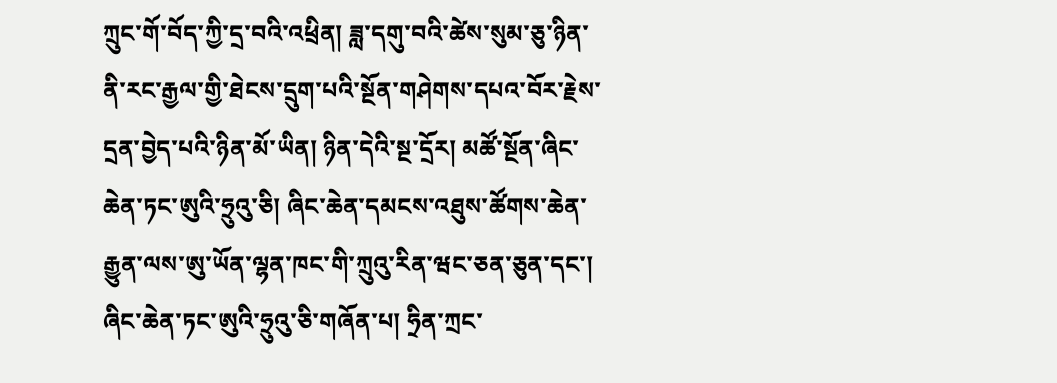ཀྲུང་གོ་བོད་ཀྱི་དྲ་བའི་འཕྲིན། ཟླ་དགུ་བའི་ཚེས་སུམ་ཅུ་ཉིན་ནི་རང་རྒྱལ་གྱི་ཐེངས་དྲུག་པའི་སྔོན་གཤེགས་དཔའ་བོར་རྗེས་དྲན་བྱེད་པའི་ཉིན་མོ་ཡིན། ཉིན་དེའི་སྔ་དྲོར། མཚོ་སྔོན་ཞིང་ཆེན་ཏང་ཨུའི་ཧྲུའུ་ཅི། ཞིང་ཆེན་དམངས་འཐུས་ཚོགས་ཆེན་རྒྱུན་ལས་ཨུ་ཡོན་ལྷན་ཁང་གི་ཀྲུའུ་རིན་ཝང་ཅན་ཅུན་དང་། ཞིང་ཆེན་ཏང་ཨུའི་ཧྲུའུ་ཅི་གཞོན་པ། ཧྲིན་ཀྲང་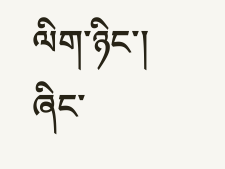ལིག་ཉིང་། ཞིང་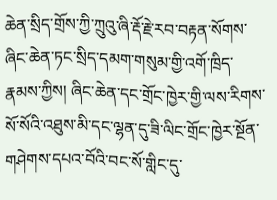ཆེན་སྲིད་གྲོས་ཀྱི་ཀྲུའུ་ཞི་རྡོ་རྗེ་རབ་བརྟན་སོགས་ཞིང་ཆེན་ཏང་སྲིད་དམག་གསུམ་གྱི་འགོ་ཁྲིད་རྣམས་ཀྱིས། ཞིང་ཆེན་དང་གྲོང་ཁྱེར་གྱི་ལས་རིགས་སོ་སོའི་འཐུས་མི་དང་ལྷན་དུ་ཟི་ལིང་གྲོང་ཁྱེར་སྔོན་གཤེགས་དཔའ་བོའི་བང་སོ་གླིང་དུ་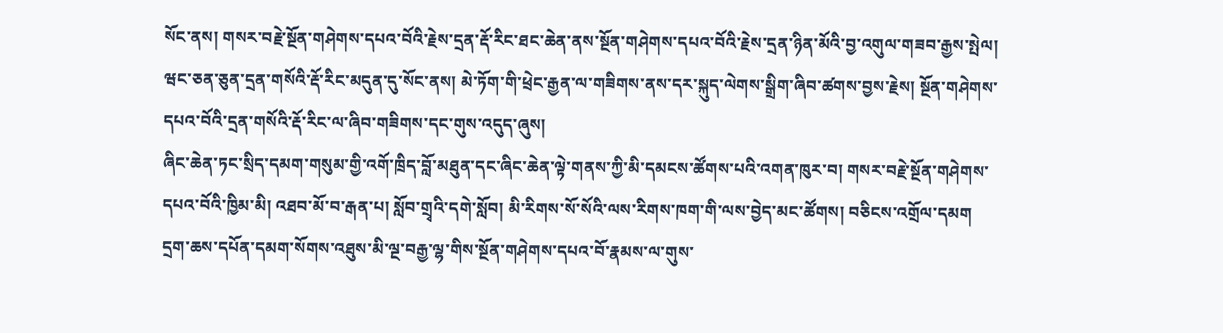སོང་ནས། གསར་བརྗེ་སྔོན་གཤེགས་དཔའ་བོའི་རྗེས་དྲན་རྡོ་རིང་ཐང་ཆེན་ནས་སྔོན་གཤེགས་དཔའ་བོའི་རྗེས་དྲན་ཉིན་མོའི་བྱ་འགུལ་གཟབ་རྒྱས་སྤེལ།
ཝང་ཅན་ཅུན་དྲན་གསོའི་རྡོ་རིང་མདུན་དུ་སོང་ནས། མེ་ཏོག་གི་ཕྲེང་རྒྱན་ལ་གཟིགས་ནས་དར་སྐུད་ལེགས་སྒྲིག་ཞིབ་ཚགས་བྱས་རྗེས། སྔོན་གཤེགས་དཔའ་བོའི་དྲན་གསོའི་རྡོ་རིང་ལ་ཞིབ་གཟིགས་དང་གུས་འདུད་ཞུས།
ཞིང་ཆེན་ཏང་སྲིད་དམག་གསུམ་གྱི་འགོ་ཁྲིད་བློ་མཐུན་དང་ཞིང་ཆེན་ལྟེ་གནས་ཀྱི་མི་དམངས་ཚོགས་པའི་འགན་ཁུར་བ། གསར་བརྗེ་སྔོན་གཤེགས་དཔའ་བོའི་ཁྱིམ་མི། འཐབ་མོ་བ་རྒན་པ། སློབ་གྲྭའི་དགེ་སློབ། མི་རིགས་སོ་སོའི་ལས་རིགས་ཁག་གི་ལས་བྱེད་མང་ཚོགས། བཅིངས་འགྲོལ་དམག དྲག་ཆས་དཔོན་དམག་སོགས་འཐུས་མི་ལྔ་བརྒྱ་ལྷ་གིས་སྔོན་གཤེགས་དཔའ་བོ་རྣམས་ལ་གུས་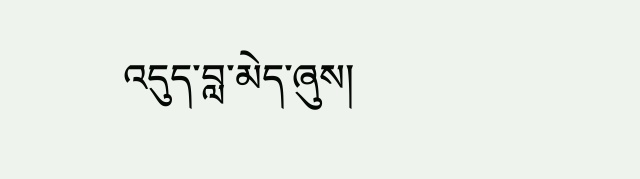འདུད་བླ་མེད་ཞུས།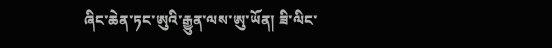ཞིང་ཆེན་ཏང་ཨུའི་རྒྱུན་ལས་ཨུ་ཡོན། ཟི་ལིང་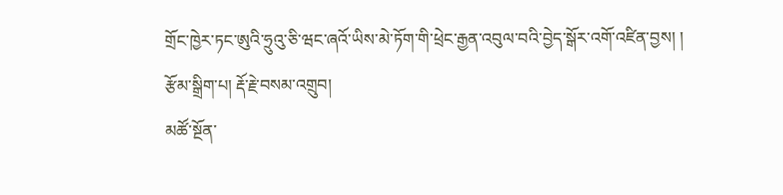གྲོང་ཁྱེར་ཏང་ཨུའི་ཧྲུའུ་ཅི་ཝང་ཞའོ་ཡིས་མེ་ཏོག་གི་ཕྲེང་རྒྱན་འབུལ་བའི་བྱེད་སྒོར་འགོ་འཛིན་བྱས། །
རྩོམ་སྒྲིག་པ། རྡོ་རྗེ་བསམ་འགྲུབ།
མཚོ་སྔོན་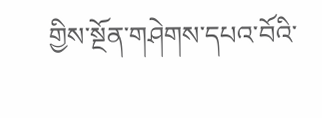གྱིས་སྔོན་གཤེགས་དཔའ་བོའི་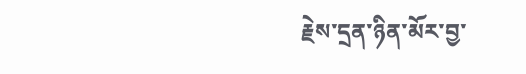རྗེས་དྲན་ཉིན་མོར་བྱ་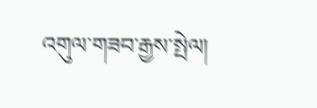འགུལ་གཟབ་རྒྱས་སྤེལ།